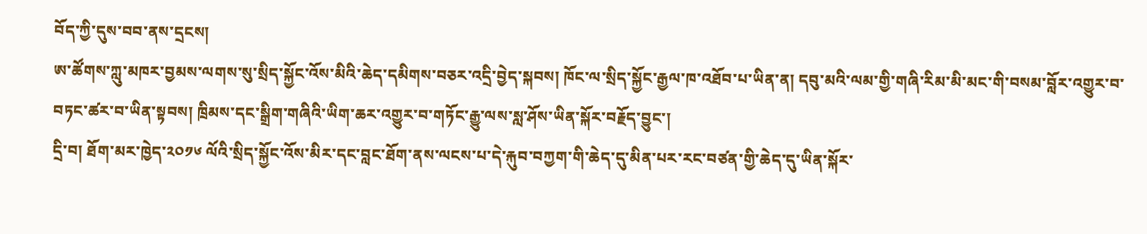བོད་ཀྱི་དུས་བབ་ནས་དྲངས།
ཨ་ཚོགས་ཀླུ་མཁར་བྱམས་ལགས་སུ་སྲིད་སྐྱོང་འོས་མིའི་ཆེད་དམིགས་བཅར་འདྲི་བྱེད་སྐབས། ཁོང་ལ་སྲིད་སྐྱོང་རྒྱལ་ཁ་འཐོབ་པ་ཡིན་ན། དབུ་མའི་ལམ་གྱི་གཞི་རིམ་མི་མང་གི་བསམ་བློར་འགྱུར་བ་བཏང་ཚར་བ་ཡིན་སྟབས། ཁྲིམས་དང་སྒྲིག་གཞིའི་ཡིག་ཆར་འགྱུར་བ་གཏོང་རྒྱུ་ལས་སླ་ཤོས་ཡིན་སྐོར་བརྗོད་བྱུང་།
དྲི་བ། ཐོག་མར་ཁྱེད་༢༠༡༦ ལོའི་སྲིད་སྐྱོང་འོས་མིར་དང་བླང་ཐོག་ནས་ལངས་པ་དེ་རྐུབ་བཀྱག་གི་ཆེད་དུ་མིན་པར་རང་བཙན་གྱི་ཆེད་དུ་ཡིན་སྐོར་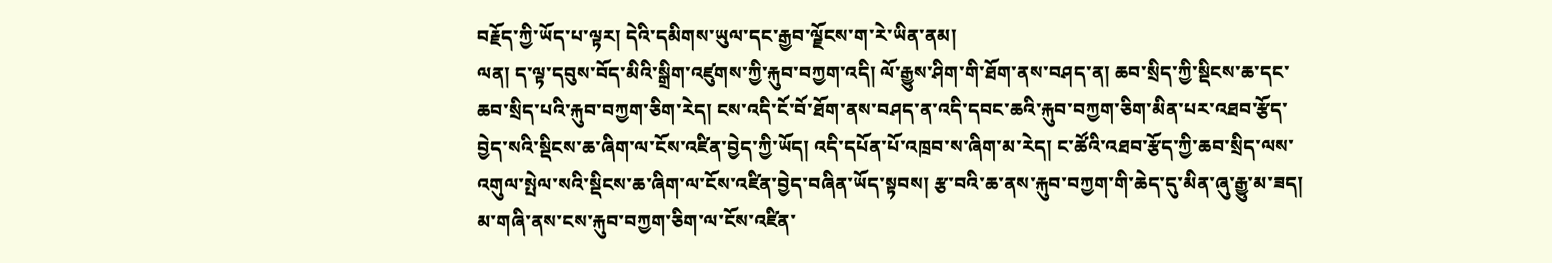བརྗོད་ཀྱི་ཡོད་པ་ལྟར། དེའི་དམིགས་ཡུལ་དང་རྒྱབ་ལྗོངས་ག་རེ་ཡིན་ནམ།
ལན། ད་ལྟ་དབུས་བོད་མིའི་སྒྲིག་འཛུགས་ཀྱི་རྐུབ་བཀྱག་འདི། ལོ་རྒྱུས་ཤིག་གི་ཐོག་ནས་བཤད་ན། ཆབ་སྲིད་ཀྱི་སྡིངས་ཆ་དང་ཆབ་སྲིད་པའི་རྐུབ་བཀྱག་ཅིག་རེད། ངས་འདི་ངོ་བོ་ཐོག་ནས་བཤད་ན་འདི་དབང་ཆའི་རྐུབ་བཀྱག་ཅིག་མིན་པར་འཐབ་རྩོད་བྱེད་སའི་སྡིངས་ཆ་ཞིག་ལ་ངོས་འཛིན་བྱེད་ཀྱི་ཡོད། འདི་དཔོན་པོ་འཁྲབ་ས་ཞིག་མ་རེད། ང་ཚོའི་འཐབ་རྩོད་ཀྱི་ཆབ་སྲིད་ལས་འགུལ་སྤེལ་སའི་སྡིངས་ཆ་ཞིག་ལ་ངོས་འཛིན་བྱེད་བཞིན་ཡོད་སྟབས། རྩ་བའི་ཆ་ནས་རྐུབ་བཀྱག་གི་ཆེད་དུ་མིན་ཞུ་རྒྱུ་མ་ཟད། མ་གཞི་ནས་ངས་རྐུབ་བཀྱག་ཅིག་ལ་ངོས་འཛིན་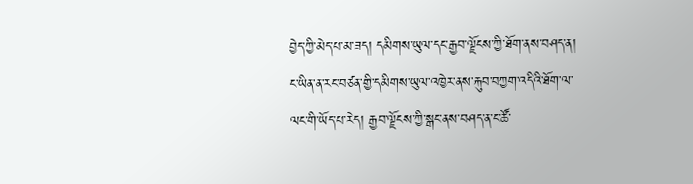བྱེད་ཀྱི་མེད་པ་མ་ཟད། དམིགས་ཡུལ་དང་རྒྱབ་ལྗོངས་ཀྱི་ཐོག་ནས་བཤད་ན། ང་ཡིན་ན་རང་བཙན་གྱི་དམིགས་ཡུལ་འཁྱེར་ནས་རྐུབ་བཀྱག་འདིའི་ཐོག་ལ་ལང་གི་ཡོད་པ་རེད། རྒྱབ་ལྗོངས་ཀྱི་སྒང་ནས་བཤད་ན་ང་ཚོ་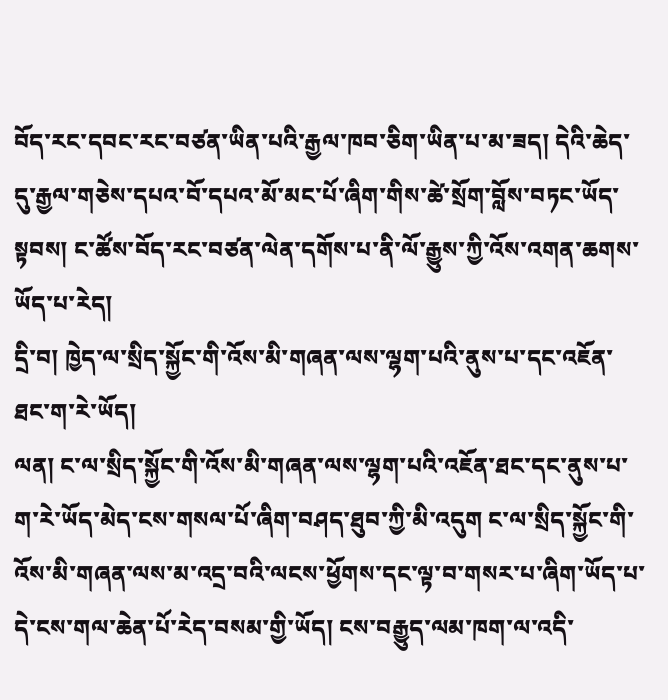བོད་རང་དབང་རང་བཙན་ཡིན་པའི་རྒྱལ་ཁབ་ཅིག་ཡིན་པ་མ་ཟད། དེའི་ཆེད་དུ་རྒྱལ་གཅེས་དཔའ་བོ་དཔའ་མོ་མང་པོ་ཞིག་གིས་ཚེ་སྲོག་བློས་བཏང་ཡོད་སྟབས། ང་ཚོས་བོད་རང་བཙན་ལེན་དགོས་པ་ནི་ལོ་རྒྱུས་ཀྱི་འོས་འགན་ཆགས་ཡོད་པ་རེད།
དྲི་བ། ཁྱེད་ལ་སྲིད་སྐྱོང་གི་འོས་མི་གཞན་ལས་ལྷག་པའི་ནུས་པ་དང་འཇོན་ཐང་ག་རེ་ཡོད།
ལན། ང་ལ་སྲིད་སྐྱོང་གི་འོས་མི་གཞན་ལས་ལྷག་པའི་འཇོན་ཐང་དང་ནུས་པ་ག་རེ་ཡོད་མེད་ངས་གསལ་པོ་ཞིག་བཤད་ཐུབ་ཀྱི་མི་འདུག ང་ལ་སྲིད་སྐྱོང་གི་འོས་མི་གཞན་ལས་མ་འདྲ་བའི་ལངས་ཕྱོགས་དང་ལྟ་བ་གསར་པ་ཞིག་ཡོད་པ་དེ་ངས་གལ་ཆེན་པོ་རེད་བསམ་གྱི་ཡོད། ངས་བརྒྱུད་ལམ་ཁག་ལ་འདི་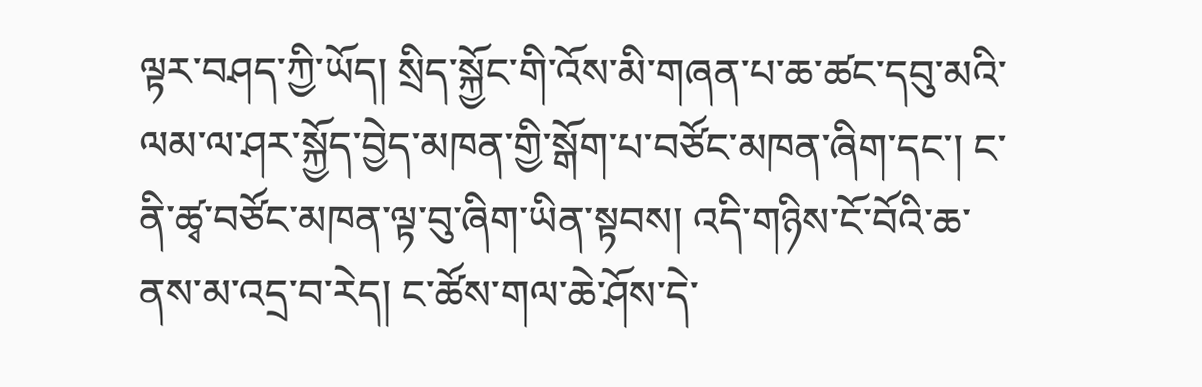ལྟར་བཤད་ཀྱི་ཡོད། སྲིད་སྐྱོང་གི་འོས་མི་གཞན་པ་ཆ་ཚང་དབུ་མའི་ལམ་ལ་ཤར་སྐྱོད་བྱེད་མཁན་གྱི་སྒོག་པ་བཙོང་མཁན་ཞིག་དང་། ང་ནི་ཚྭ་བཙོང་མཁན་ལྟ་བུ་ཞིག་ཡིན་སྟབས། འདི་གཉིས་ངོ་བོའི་ཆ་ནས་མ་འདྲ་བ་རེད། ང་ཚོས་གལ་ཆེ་ཤོས་དེ་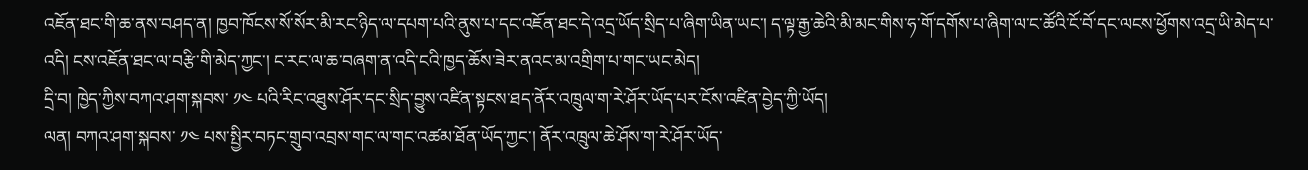འཇོན་ཐང་གི་ཆ་ནས་བཤད་ན། ཁྱབ་ཁོངས་སོ་སོར་མི་རང་ཉིད་ལ་དཔག་པའི་ནུས་པ་དང་འཇོན་ཐང་དེ་འདྲ་ཡོད་སྲིད་པ་ཞིག་ཡིན་ཡང་། ད་ལྟ་རྒྱ་ཆེའི་མི་མང་གིས་ཧ་གོ་དགོས་པ་ཞིག་ལ་ང་ཚོའི་ངོ་བོ་དང་ལངས་ཕྱོགས་འདྲ་ཡི་མེད་པ་འདི། ངས་འཇོན་ཐང་ལ་བརྩི་གི་མེད་ཀྱང་། ང་རང་ལ་ཆ་བཞག་ན་འདི་ངའི་ཁྱད་ཆོས་ཟེར་ནའང་མ་འགྲིག་པ་གང་ཡང་མེད།
དྲི་བ། ཁྱེད་ཀྱིས་བཀའ་ཤག་སྐབས་ ༡༤ པའི་རིང་འཐུས་ཤོར་དང་སྲིད་བྱུས་འཛིན་སྟངས་ཐད་ནོར་འཁྲུལ་ག་རེ་ཤོར་ཡོད་པར་ངོས་འཛིན་བྱེད་ཀྱི་ཡོད།
ལན། བཀའ་ཤག་སྐབས་ ༡༤ པས་སྤྱིར་བཏང་གྲུབ་འབྲས་གང་ལ་གང་འཚམ་ཐོན་ཡོད་ཀྱང་། ནོར་འཁྲུལ་ཆེ་ཤོས་ག་རེ་ཤོར་ཡོད་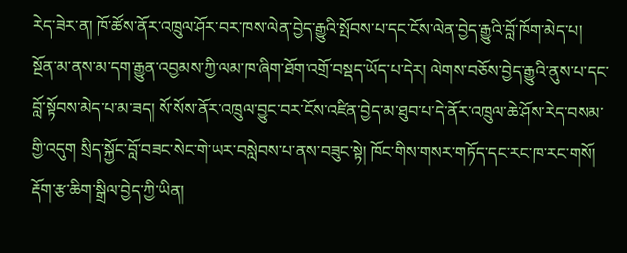རེད་ཟེར་ན། ཁོ་ཚོས་ནོར་འཁྲུལ་ཤོར་བར་ཁས་ལེན་བྱེད་རྒྱུའི་སྤོབས་པ་དང་ངོས་ལེན་བྱེད་རྒྱུའི་བློ་ཁོག་མེད་པ། སྔོན་མ་ནས་མ་དག་རྒྱུན་འབྱམས་ཀྱི་ལམ་ཁ་ཞིག་ཐོག་འགྲོ་བསྡད་ཡོད་པ་དེར། ལེགས་བཅོས་བྱེད་རྒྱུའི་ནུས་པ་དང་བློ་སྟོབས་མེད་པ་མ་ཟད། སོ་སོས་ནོར་འཁྲུལ་བྱུང་བར་ངོས་འཛིན་བྱེད་མ་ཐུབ་པ་དེ་ནོར་འཁྲུལ་ཆེ་ཤོས་རེད་བསམ་གྱི་འདུག སྲིད་སྐྱོང་བློ་བཟང་སེང་གེ་ཡར་བསླེབས་པ་ནས་བཟུང་སྟེ། ཁོང་གིས་གསར་གཏོད་དང་རང་ཁ་རང་གསོ། རྡོག་རྩ་ཆིག་སྒྲིལ་བྱེད་ཀྱི་ཡིན།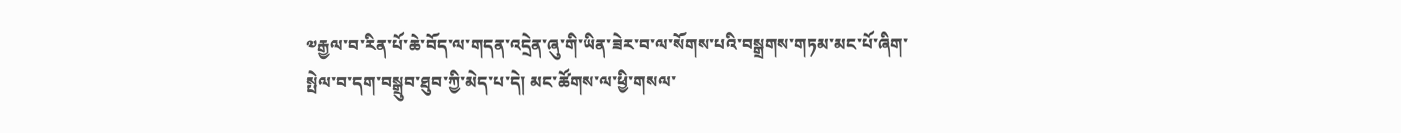༧རྒྱལ་བ་རིན་པོ་ཆེ་བོད་ལ་གདན་འདྲེན་ཞུ་གི་ཡིན་ཟེར་བ་ལ་སོགས་པའི་བསྒྲགས་གཏམ་མང་པོ་ཞིག་སྤེལ་བ་དག་བསྒྲུབ་ཐུབ་ཀྱི་མེད་པ་དེ། མང་ཚོགས་ལ་ཕྱི་གསལ་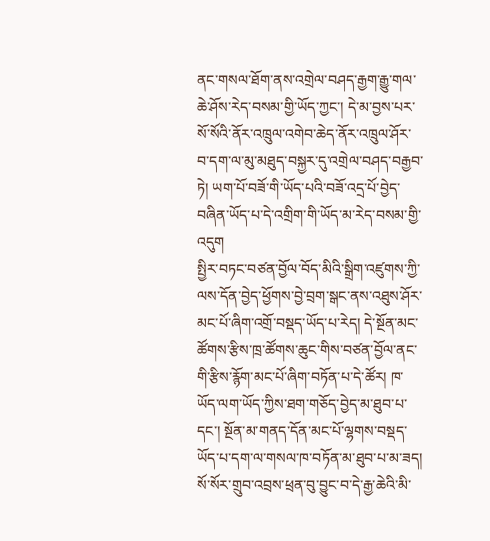ནང་གསལ་ཐོག་ནས་འགྲེལ་བཤད་རྒྱག་རྒྱུ་གལ་ཆེ་ཤོས་རེད་བསམ་གྱི་ཡོད་ཀྱང་། དེ་མ་བྱས་པར་སོ་སོའི་ནོར་འཁྲུལ་འགེབ་ཆེད་ནོར་འཁྲུལ་ཤོར་བ་དག་ལ་མུ་མཐུད་བསྐྱར་དུ་འགྲེལ་བཤད་བརྒྱབ་ཏེ། ཡག་པོ་བཟོ་གི་ཡོད་པའི་བཟོ་འདྲ་པོ་བྱེད་བཞིན་ཡོད་པ་དེ་འགྲིག་གི་ཡོད་མ་རེད་བསམ་གྱི་འདུག
སྤྱིར་བཏང་བཙན་བྱོལ་བོད་མིའི་སྒྲིག་འཛུགས་ཀྱི་ལས་དོན་བྱེད་ཕྱོགས་བྱེ་བྲག་སྒང་ནས་འཐུས་ཤོར་མང་པོ་ཞིག་འགྲོ་བསྡད་ཡོད་པ་རེད། དེ་སྔོན་མང་ཚོགས་རྩིས་ཁྲ་ཚོགས་ཆུང་གིས་བཙན་བྱོལ་ནང་གི་རྩིས་རྙོག་མང་པོ་ཞིག་བཏོན་པ་དེ་ཚོར། ཁ་ཡོད་ལག་ཡོད་ཀྱིས་ཐག་གཅོད་བྱེད་མ་ཐུབ་པ་དང་། སྔོན་མ་གནད་དོན་མང་པོ་ལྷགས་བསྡད་ཡོད་པ་དག་ལ་གསལ་ཁ་བཏོན་མ་ཐུབ་པ་མ་ཟད། སོ་སོར་གྲུབ་འབྲས་ཕྲན་བུ་བྱུང་བ་དེ་རྒྱ་ཆེའི་མི་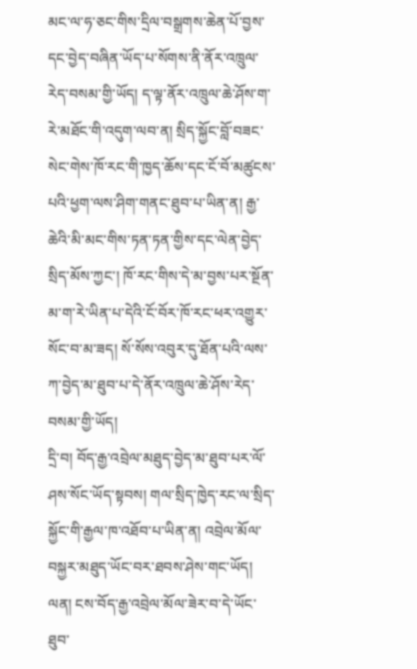མང་ལ་ཧ་ཅང་གིས་དྲིལ་བསྒྲགས་ཆེན་པོ་བྱས་དང་བྱེད་བཞིན་ཡོད་པ་སོགས་ནི་ནོར་འཁྲུལ་རེད་བསམ་གྱི་ཡོད། ད་ལྟ་ནོར་འཁྲུལ་ཆེ་ཤོས་ག་རེ་མཐོང་གི་འདུག་ལབ་ན། སྲིད་སྐྱོང་བློ་བཟང་སེང་གེས་ཁོ་རང་གི་ཁྱད་ཆོས་དང་ངོ་བོ་མཚུངས་པའི་ཕྱག་ལས་ཤིག་གནང་ཐུབ་པ་ཡིན་ན། རྒྱ་ཆེའི་མི་མང་གིས་ཏན་ཏན་གྱིས་དང་ལེན་བྱེད་སྲིད་མོས་ཀྱང་། ཁོ་རང་གིས་དེ་མ་བྱས་པར་སྔོན་མ་ག་རེ་ཡིན་པ་དེའི་ངོ་བོར་ཁོ་རང་ཕར་འགྱུར་སོང་བ་མ་ཟད། སོ་སོས་འབུར་དུ་ཐོན་པའི་ལས་ཀ་བྱེད་མ་ཐུབ་པ་དེ་ནོར་འཁྲུལ་ཆེ་ཤོས་རེད་བསམ་གྱི་ཡོད།
དྲི་བ། བོད་རྒྱ་འབྲེལ་མཐུད་བྱེད་མ་ཐུབ་པར་ལོ་ཤས་སོང་ཡོད་སྟབས། གལ་སྲིད་ཁྱེད་རང་ལ་སྲིད་སྐྱོང་གི་རྒྱལ་ཁ་འཐོབ་པ་ཡིན་ན། འབྲེལ་མོལ་བསྐྱར་མཐུད་ཡོང་བར་ཐབས་ཤེས་གང་ཡོད།
ལན། ངས་བོད་རྒྱ་འབྲེལ་མོལ་ཟེར་བ་དེ་ཡོང་ཐུབ་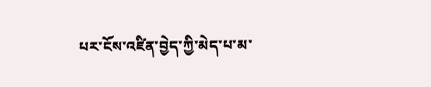པར་ངོས་འཛིན་བྱེད་ཀྱི་མེད་པ་མ་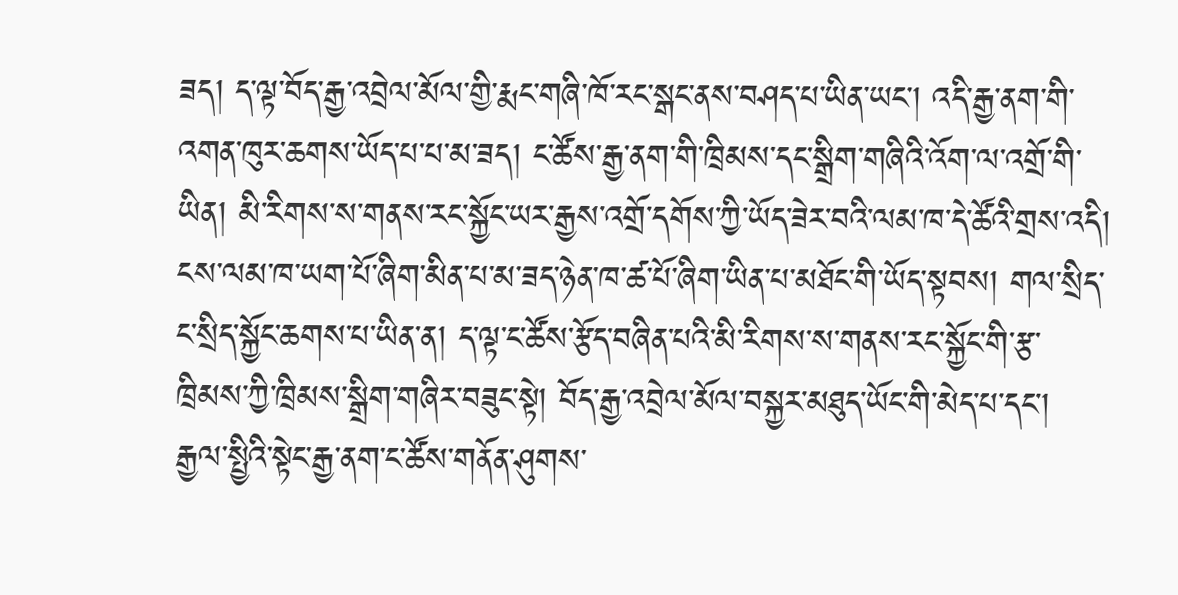ཟད། ད་ལྟ་བོད་རྒྱ་འབྲེལ་མོལ་གྱི་རྨང་གཞི་ཁོ་རང་སྒང་ནས་བཤད་པ་ཡིན་ཡང་། འདི་རྒྱ་ནག་གི་འགན་ཁུར་ཆགས་ཡོད་པ་པ་མ་ཟད། ང་ཚོས་རྒྱ་ནག་གི་ཁྲིམས་དང་སྒྲིག་གཞིའི་འོག་ལ་འགྲོ་གི་ཡིན། མི་རིགས་ས་གནས་རང་སྐྱོང་ཡར་རྒྱས་འགྲོ་དགོས་ཀྱི་ཡོད་ཟེར་བའི་ལམ་ཁ་དེ་ཚོའི་གྲས་འདི། ངས་ལམ་ཁ་ཡག་པོ་ཞིག་མིན་པ་མ་ཟད་ཉེན་ཁ་ཚ་པོ་ཞིག་ཡིན་པ་མཐོང་གི་ཡོད་སྟབས། གལ་སྲིད་ང་སྲིད་སྐྱོང་ཆགས་པ་ཡིན་ན། ད་ལྟ་ང་ཚོས་རྩོད་བཞིན་པའི་མི་རིགས་ས་གནས་རང་སྐྱོང་གི་རྩ་ཁྲིམས་ཀྱི་ཁྲིམས་སྒྲིག་གཞིར་བཟུང་སྟེ། བོད་རྒྱ་འབྲེལ་མོལ་བསྐྱར་མཐུད་ཡོང་གི་མེད་པ་དང་། རྒྱལ་སྤྱིའི་སྟེང་རྒྱ་ནག་ང་ཚོས་གནོན་ཤུགས་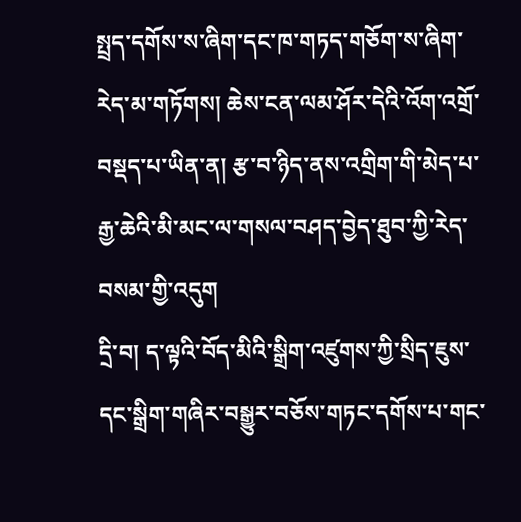སྤྲད་དགོས་ས་ཞིག་དང་ཁ་གཏད་གཅོག་ས་ཞིག་རེད་མ་གཏོགས། ཆེས་ངན་ལམ་ཤོར་དེའི་འོག་འགྲོ་བསྡད་པ་ཡིན་ན། རྩ་བ་ཉིད་ནས་འགྲིག་གི་མེད་པ་རྒྱ་ཆེའི་མི་མང་ལ་གསལ་བཤད་བྱེད་ཐུབ་ཀྱི་རེད་བསམ་གྱི་འདུག
དྲི་བ། ད་ལྟའི་བོད་མིའི་སྒྲིག་འཛུགས་ཀྱི་སྲིད་ཇུས་དང་སྒྲིག་གཞིར་བསྒྱུར་བཅོས་གཏང་དགོས་པ་གང་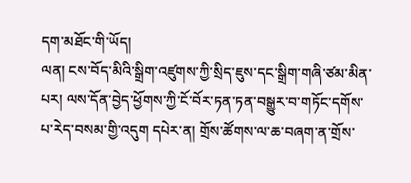དག་མཐོང་གི་ཡོད།
ལན། ངས་བོད་མིའི་སྒྲིག་འཛུགས་ཀྱི་སྲིད་ཇུས་དང་སྒྲིག་གཞི་ཙམ་མིན་པར། ལས་དོན་བྱེད་ཕྱོགས་ཀྱི་ངོ་བོར་ཏན་ཏན་བསྒྱུར་བ་གཏོང་དགོས་པ་རེད་བསམ་གྱི་འདུག དཔེར་ན། གྲོས་ཚོགས་ལ་ཆ་བཞག་ན་གྲོས་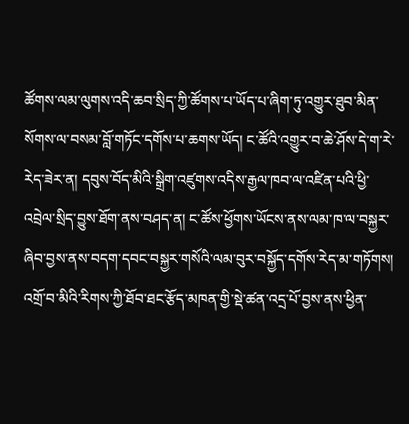ཚོགས་ལམ་ལུགས་འདི་ཆབ་སྲིད་ཀྱི་ཚོགས་པ་ཡོད་པ་ཞིག་ཏུ་འགྱུར་ཐུབ་མིན་སོགས་ལ་བསམ་བློ་གཏོང་དགོས་པ་ཆགས་ཡོད། ང་ཚོའི་འགྱུར་བ་ཆེ་ཤོས་དེ་ག་རེ་རེད་ཟེར་ན། དབུས་བོད་མིའི་སྒྲིག་འཛུགས་འདིས་རྒྱལ་ཁབ་ལ་འཛིན་པའི་ཕྱི་འབྲེལ་སྲིད་བྱུས་ཐོག་ནས་བཤད་ན། ང་ཚོས་ཕྱོགས་ཡོངས་ནས་ལམ་ཁ་ལ་བསྐྱར་ཞིབ་བྱས་ནས་བདག་དབང་བསྐྱར་གསོའི་ལམ་བུར་བསྐྱོད་དགོས་རེད་མ་གཏོགས། འགྲོ་བ་མིའི་རིགས་ཀྱི་ཐོབ་ཐང་རྩོད་མཁན་གྱི་སྡེ་ཚན་འདྲ་པོ་བྱས་ནས་ཕྱིན་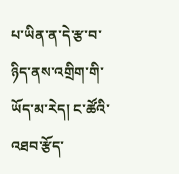པ་ཡིན་ན་དེ་རྩ་བ་ཉིད་ནས་འགྲིག་གི་ཡོད་མ་རེད། ང་ཚོའི་འཐབ་རྩོད་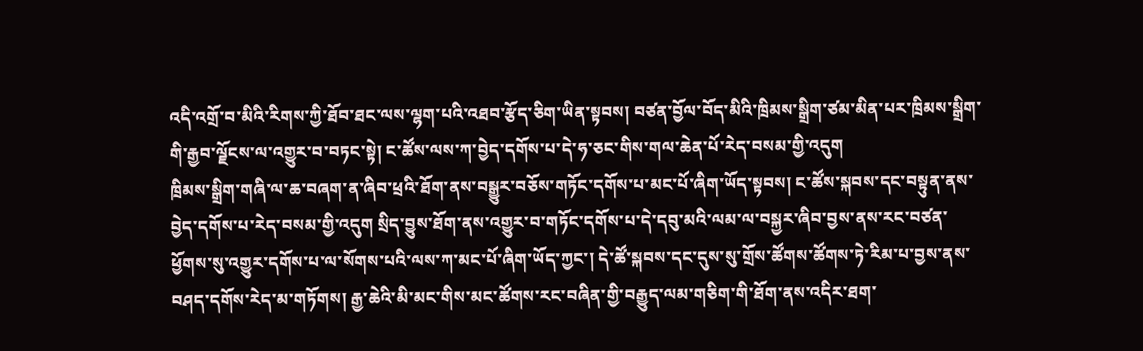འདི་འགྲོ་བ་མིའི་རིགས་ཀྱི་ཐོབ་ཐང་ལས་ལྷག་པའི་འཐབ་རྩོད་ཅིག་ཡིན་སྟབས། བཙན་བྱོལ་བོད་མིའི་ཁྲིམས་སྒྲིག་ཙམ་མིན་པར་ཁྲིམས་སྒྲིག་གི་རྒྱབ་ལྗོངས་ལ་འགྱུར་བ་བཏང་སྟེ། ང་ཚོས་ལས་ཀ་བྱེད་དགོས་པ་དེ་ཧ་ཅང་གིས་གལ་ཆེན་པོ་རེད་བསམ་གྱི་འདུག
ཁྲིམས་སྒྲིག་གཞི་ལ་ཆ་བཞག་ན་ཞིབ་ཕྲའི་ཐོག་ནས་བསྒྱུར་བཅོས་གཏོང་དགོས་པ་མང་པོ་ཞིག་ཡོད་སྟབས། ང་ཚོས་སྐབས་དང་བསྟུན་ནས་བྱེད་དགོས་པ་རེད་བསམ་གྱི་འདུག སྲིད་བྱུས་ཐོག་ནས་འགྱུར་བ་གཏོང་དགོས་པ་དེ་དབུ་མའི་ལམ་ལ་བསྐྱར་ཞིབ་བྱས་ནས་རང་བཙན་ཕྱོགས་སུ་འགྱུར་དགོས་པ་ལ་སོགས་པའི་ལས་ཀ་མང་པོ་ཞིག་ཡོད་ཀྱང་། དེ་ཚོ་སྐབས་དང་དུས་སུ་གྲོས་ཚོགས་ཚོགས་ཏེ་རིམ་པ་བྱས་ནས་བཤད་དགོས་རེད་མ་གཏོགས། རྒྱ་ཆེའི་མི་མང་གིས་མང་ཚོགས་རང་བཞིན་གྱི་བརྒྱུད་ལམ་གཅིག་གི་ཐོག་ནས་འདིར་ཐག་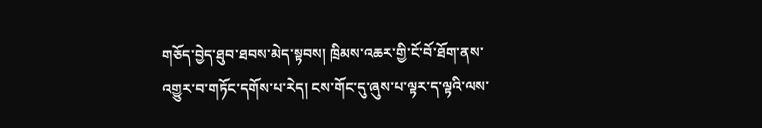གཅོད་བྱེད་ཐུབ་ཐབས་མེད་སྟབས། ཁྲིམས་འཆར་གྱི་ངོ་བོ་ཐོག་ནས་འགྱུར་བ་གཏོང་དགོས་པ་རེད། ངས་གོང་དུ་ཞུས་པ་ལྟར་ད་ལྟའི་ལས་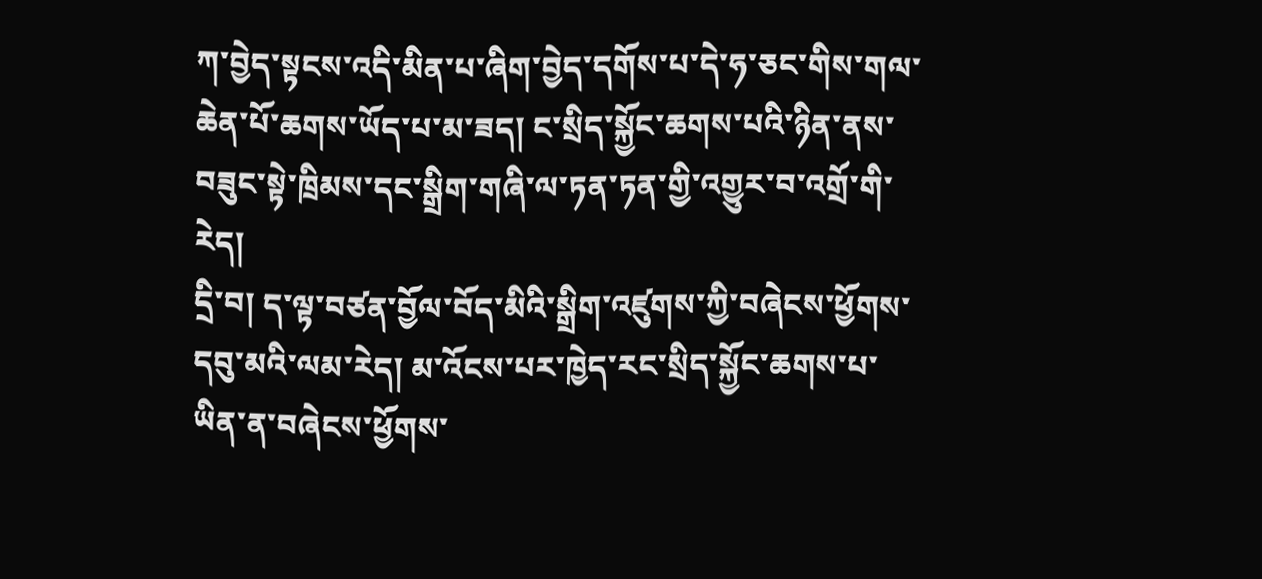ཀ་བྱེད་སྟངས་འདི་མིན་པ་ཞིག་བྱེད་དགོས་པ་དེ་ཧ་ཅང་གིས་གལ་ཆེན་པོ་ཆགས་ཡོད་པ་མ་ཟད། ང་སྲིད་སྐྱོང་ཆགས་པའི་ཉིན་ནས་བཟུང་སྟེ་ཁྲིམས་དང་སྒྲིག་གཞི་ལ་ཏན་ཏན་གྱི་འགྱུར་བ་འགྲོ་གི་རེད།
དྲི་བ། ད་ལྟ་བཙན་བྱོལ་བོད་མིའི་སྒྲིག་འཛུགས་ཀྱི་བཞེངས་ཕྱོགས་དབུ་མའི་ལམ་རེད། མ་འོངས་པར་ཁྱེད་རང་སྲིད་སྐྱོང་ཆགས་པ་ཡིན་ན་བཞེངས་ཕྱོགས་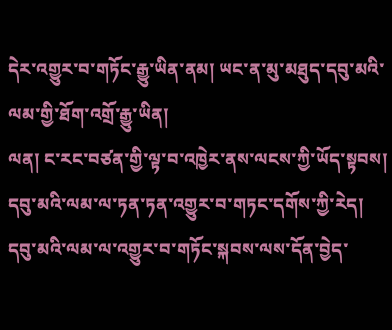དེར་འགྱུར་བ་གཏོང་རྒྱུ་ཡིན་ནམ། ཡང་ན་མུ་མཐུད་དབུ་མའི་ལམ་གྱི་ཐོག་འགྲོ་རྒྱུ་ཡིན།
ལན། ང་རང་བཙན་གྱི་ལྟ་བ་འཁྱེར་ནས་ལངས་ཀྱི་ཡོད་སྟབས། དབུ་མའི་ལམ་ལ་ཏན་ཏན་འགྱུར་བ་གཏང་དགོས་ཀྱི་རེད། དབུ་མའི་ལམ་ལ་འགྱུར་བ་གཏོང་སྐབས་ལས་དོན་བྱེད་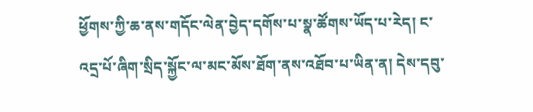ཕྱོགས་ཀྱི་ཆ་ནས་གདོང་ལེན་བྱེད་དགོས་པ་སྣ་ཚོགས་ཡོད་པ་རེད། ང་འདྲ་པོ་ཞིག་སྲིད་སྐྱོང་ལ་མང་མོས་ཐོག་ནས་འཐོབ་པ་ཡིན་ན། དེས་དབུ་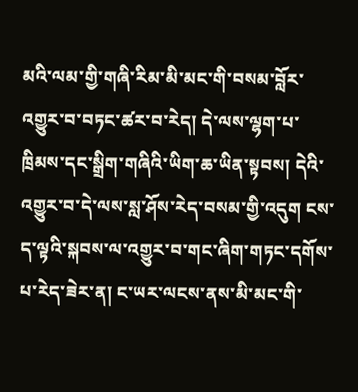མའི་ལམ་གྱི་གཞི་རིམ་མི་མང་གི་བསམ་བློར་འགྱུར་བ་བཏང་ཚར་བ་རེད། དེ་ལས་ལྷག་པ་ཁྲིམས་དང་སྒྲིག་གཞིའི་ཡིག་ཆ་ཡིན་སྟབས། དེའི་འགྱུར་བ་དེ་ལས་སླ་ཤོས་རེད་བསམ་གྱི་འདུག ངས་ད་ལྟའི་སྐབས་ལ་འགྱུར་བ་གང་ཞིག་གཏང་དགོས་པ་རེད་ཟེར་ན། ང་ཡར་ལངས་ནས་མི་མང་གི་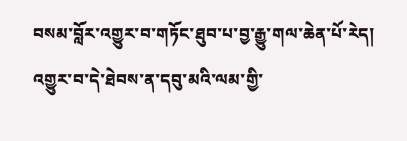བསམ་བློར་འགྱུར་བ་གཏོང་ཐུབ་པ་བྱ་རྒྱུ་གལ་ཆེན་པོ་རེད། འགྱུར་བ་དེ་ཐེབས་ན་དབུ་མའི་ལམ་གྱི་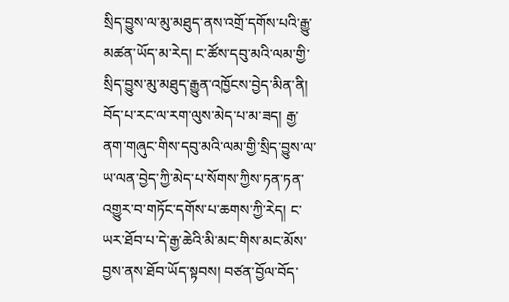སྲིད་བྱུས་ལ་མུ་མཐུད་ནས་འགྲོ་དགོས་པའི་རྒྱུ་མཚན་ཡོད་མ་རེད། ང་ཚོས་དབུ་མའི་ལམ་གྱི་སྲིད་བྱུས་མུ་མཐུད་རྒྱུན་འཁྱོངས་བྱེད་མིན་ནི། བོད་པ་རང་ལ་རག་ལུས་མེད་པ་མ་ཟད། རྒྱ་ནག་གཞུང་གིས་དབུ་མའི་ལམ་གྱི་སྲིད་བྱུས་ལ་ཡ་ལན་བྱེད་ཀྱི་མེད་པ་སོགས་ཀྱིས་ཏན་ཏན་འགྱུར་བ་གཏོང་དགོས་པ་ཆགས་ཀྱི་རེད། ང་ཡར་ཐོབ་པ་དེ་རྒྱ་ཆེའི་མི་མང་གིས་མང་མོས་བྱས་ནས་ཐོབ་ཡོད་སྟབས། བཙན་བྱོལ་བོད་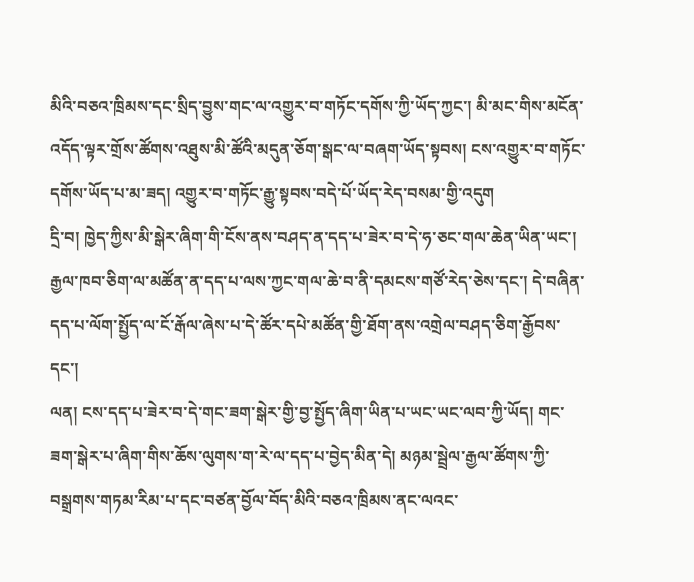མིའི་བཅའ་ཁྲིམས་དང་སྲིད་བྱུས་གང་ལ་འགྱུར་བ་གཏོང་དགོས་ཀྱི་ཡོད་ཀྱང་། མི་མང་གིས་མངོན་འདོད་ལྟར་གྲོས་ཚོགས་འཐུས་མི་ཚོའི་མདུན་ཅོག་སྒང་ལ་བཞག་ཡོད་སྟབས། ངས་འགྱུར་བ་གཏོང་དགོས་ཡོད་པ་མ་ཟད། འགྱུར་བ་གཏོང་རྒྱུ་སྟབས་བདེ་པོ་ཡོད་རེད་བསམ་གྱི་འདུག
དྲི་བ། ཁྱེད་ཀྱིས་མི་སྒེར་ཞིག་གི་ངོས་ནས་བཤད་ན་དད་པ་ཟེར་བ་དེ་ཧ་ཅང་གལ་ཆེན་ཡིན་ཡང་། རྒྱལ་ཁབ་ཅིག་ལ་མཚོན་ན་དད་པ་ལས་ཀྱང་གལ་ཆེ་བ་ནི་དམངས་གཙོ་རེད་ཅེས་དང་། དེ་བཞིན་དད་པ་ལོག་སྤྱོད་ལ་ངོ་རྒོལ་ཞེས་པ་དེ་ཚོར་དཔེ་མཚོན་གྱི་ཐོག་ནས་འགྲེལ་བཤད་ཅིག་རྒྱོབས་དང་།
ལན། ངས་དད་པ་ཟེར་བ་དེ་གང་ཟག་སྒེར་གྱི་བྱ་སྤྱོད་ཞིག་ཡིན་པ་ཡང་ཡང་ལབ་ཀྱི་ཡོད། གང་ཟག་སྒེར་པ་ཞིག་གིས་ཆོས་ལུགས་ག་རེ་ལ་དད་པ་བྱེད་མིན་དེ། མཉམ་སྦྲེལ་རྒྱལ་ཚོགས་ཀྱི་བསྒྲགས་གཏམ་རིམ་པ་དང་བཙན་བྱོལ་བོད་མིའི་བཅའ་ཁྲིམས་ནང་ལའང་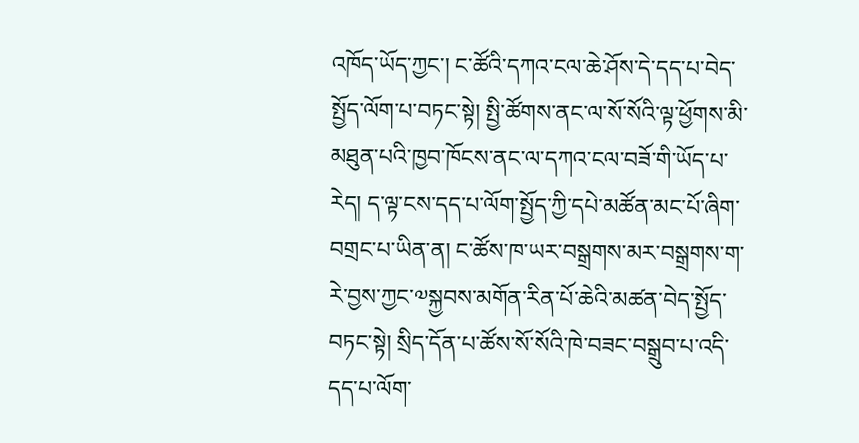འཁོད་ཡོད་ཀྱང་། ང་ཚོའི་དཀའ་ངལ་ཆེ་ཤོས་དེ་དད་པ་བེད་སྤྱོད་ལོག་པ་བཏང་སྟེ། སྤྱི་ཚོགས་ནང་ལ་སོ་སོའི་ལྟ་ཕྱོགས་མི་མཐུན་པའི་ཁྱབ་ཁོངས་ནང་ལ་དཀའ་ངལ་བཟོ་གི་ཡོད་པ་རེད། ད་ལྟ་ངས་དད་པ་ལོག་སྤྱོད་ཀྱི་དཔེ་མཚོན་མང་པོ་ཞིག་བགྲང་པ་ཡིན་ན། ང་ཚོས་ཁ་ཡར་བསྒྲགས་མར་བསྒྲགས་ག་རེ་བྱས་ཀྱང་༧སྐྱབས་མགོན་རིན་པོ་ཆེའི་མཚན་བེད་སྤྱོད་བཏང་སྟེ། སྲིད་དོན་པ་ཚོས་སོ་སོའི་ཁེ་བཟང་བསྒྲུབ་པ་འདི་དད་པ་ལོག་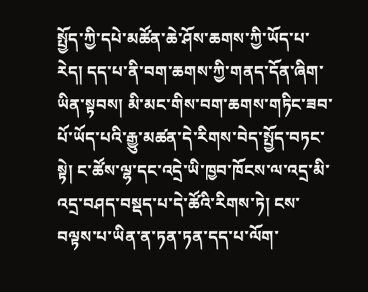སྤྱོད་ཀྱི་དཔེ་མཚོན་ཆེ་ཤོས་ཆགས་ཀྱི་ཡོད་པ་རེད། དད་པ་ནི་བག་ཆགས་ཀྱི་གནད་དོན་ཞིག་ཡིན་སྟབས། མི་མང་གིས་བག་ཆགས་གཏིང་ཟབ་པོ་ཡོད་པའི་རྒྱུ་མཚན་དེ་རིགས་བེད་སྤྱོད་བཏང་སྟེ། ང་ཚོས་ལྷ་དང་འདྲེ་ཡི་ཁྱབ་ཁོངས་ལ་འདྲ་མི་འདྲ་བཤད་བསྡད་པ་དེ་ཚོའི་རིགས་ཏེ། ངས་བལྟས་པ་ཡིན་ན་ཏན་ཏན་དད་པ་ལོག་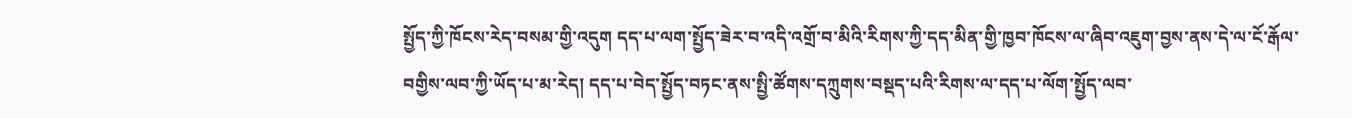སྤྱོད་ཀྱི་ཁོངས་རེད་བསམ་གྱི་འདུག དད་པ་ལག་སྤྱོད་ཟེར་བ་འདི་འགྲོ་བ་མིའི་རིགས་ཀྱི་དད་མིན་གྱི་ཁྱབ་ཁོངས་ལ་ཞིབ་འཇུག་བྱས་ནས་དེ་ལ་ངོ་རྒོལ་བགྱིས་ལབ་ཀྱི་ཡོད་པ་མ་རེད། དད་པ་བེད་སྤྱོད་བཏང་ནས་སྤྱི་ཚོགས་དཀྲུགས་བསྡད་པའི་རིགས་ལ་དད་པ་ལོག་སྤྱོད་ལབ་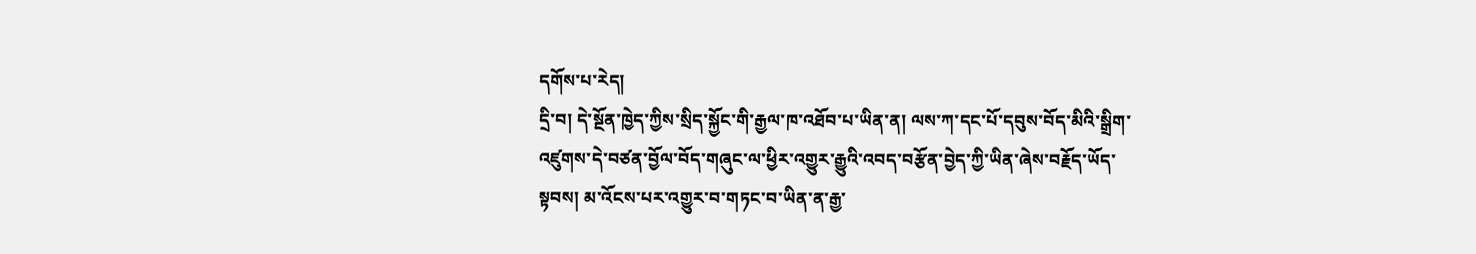དགོས་པ་རེད།
དྲི་བ། དེ་སྔོན་ཁྱེད་ཀྱིས་སྲིད་སྐྱོང་གི་རྒྱལ་ཁ་འཐོབ་པ་ཡིན་ན། ལས་ཀ་དང་པོ་དབུས་བོད་མིའི་སྒྲིག་འཛུགས་དེ་བཙན་བྱོལ་བོད་གཞུང་ལ་ཕྱིར་འགྱུར་རྒྱུའི་འབད་བརྩོན་བྱེད་ཀྱི་ཡིན་ཞེས་བརྗོད་ཡོད་སྟབས། མ་འོངས་པར་འགྱུར་བ་གཏང་བ་ཡིན་ན་རྒྱ་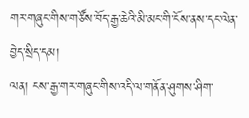གར་གཞུང་གིས་གཙོས་བོད་རྒྱ་ཆེའི་མི་མང་གི་ངོས་ནས་དང་ལེན་བྱེད་སྲིད་དམ།
ལན། ངས་རྒྱ་གར་གཞུང་གིས་འདི་ལ་གནོན་ཤུགས་ཤིག་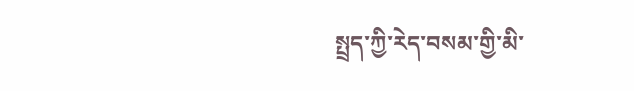སྤྲད་ཀྱི་རེད་བསམ་གྱི་མི་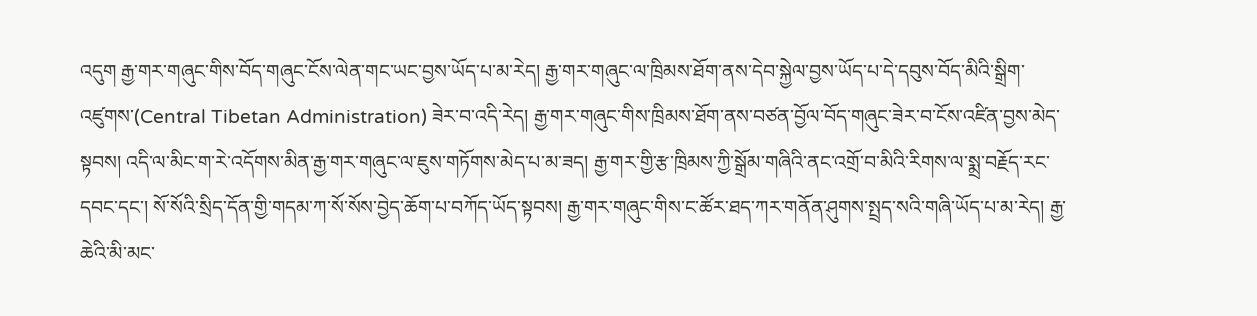འདུག རྒྱ་གར་གཞུང་གིས་བོད་གཞུང་ངོས་ལེན་གང་ཡང་བྱས་ཡོད་པ་མ་རེད། རྒྱ་གར་གཞུང་ལ་ཁྲིམས་ཐོག་ནས་དེབ་སྐྱེལ་བྱས་ཡོད་པ་དེ་དབུས་བོད་མིའི་སྒྲིག་འཛུགས་(Central Tibetan Administration) ཟེར་བ་འདི་རེད། རྒྱ་གར་གཞུང་གིས་ཁྲིམས་ཐོག་ནས་བཙན་བྱོལ་བོད་གཞུང་ཟེར་བ་ངོས་འཛིན་བྱས་མེད་སྟབས། འདི་ལ་མིང་ག་རེ་འདོགས་མིན་རྒྱ་གར་གཞུང་ལ་ཇུས་གཏོགས་མེད་པ་མ་ཟད། རྒྱ་གར་གྱི་རྩ་ཁྲིམས་ཀྱི་སྒྲོམ་གཞིའི་ནང་འགྲོ་བ་མིའི་རིགས་ལ་སྨྲ་བརྗོད་རང་དབང་དང་། སོ་སོའི་སྲིད་དོན་གྱི་གདམ་ཀ་སོ་སོས་བྱེད་ཆོག་པ་བཀོད་ཡོད་སྟབས། རྒྱ་གར་གཞུང་གིས་ང་ཚོར་ཐད་ཀར་གནོན་ཤུགས་སྤྲད་སའི་གཞི་ཡོད་པ་མ་རེད། རྒྱ་ཆེའི་མི་མང་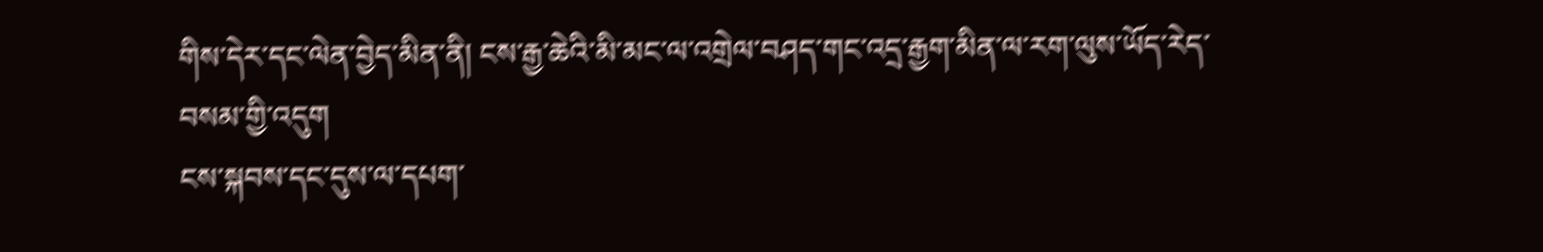གིས་དེར་དང་ལེན་བྱེད་མིན་ནི། ངས་རྒྱ་ཆེའི་མི་མང་ལ་འགྲེལ་བཤད་གང་འདྲ་རྒྱག་མིན་ལ་རག་ལུས་ཡོད་རེད་བསམ་གྱི་འདུག
ངས་སྐབས་དང་དུས་ལ་དཔག་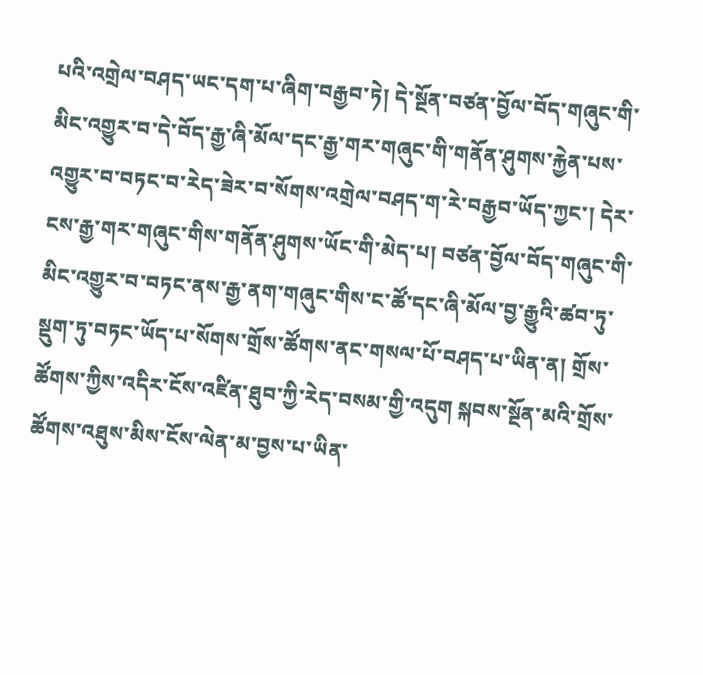པའི་འགྲེལ་བཤད་ཡང་དག་པ་ཞིག་བརྒྱབ་ཏེ། དེ་སྔོན་བཙན་བྱོལ་བོད་གཞུང་གི་མིང་འགྱུར་བ་དེ་བོད་རྒྱ་ཞི་མོལ་དང་རྒྱ་གར་གཞུང་གི་གནོན་ཤུགས་རྐྱེན་པས་འགྱུར་བ་བཏང་བ་རེད་ཟེར་བ་སོགས་འགྲེལ་བཤད་ག་རེ་བརྒྱབ་ཡོད་ཀྱང་། དེར་ངས་རྒྱ་གར་གཞུང་གིས་གནོན་ཤུགས་ཡོང་གི་མེད་པ། བཙན་བྱོལ་བོད་གཞུང་གི་མིང་འགྱུར་བ་བཏང་ནས་རྒྱ་ནག་གཞུང་གིས་ང་ཚོ་དང་ཞི་མོལ་བྱ་རྒྱུའི་ཚབ་ཏུ་སྡུག་ཏུ་བཏང་ཡོད་པ་སོགས་གྲོས་ཚོགས་ནང་གསལ་པོ་བཤད་པ་ཡིན་ན། གྲོས་ཚོགས་ཀྱིས་འདིར་ངོས་འཛིན་ཐུབ་ཀྱི་རེད་བསམ་གྱི་འདུག སྐབས་སྔོན་མའི་གྲོས་ཚོགས་འཐུས་མིས་ངོས་ལེན་མ་བྱས་པ་ཡིན་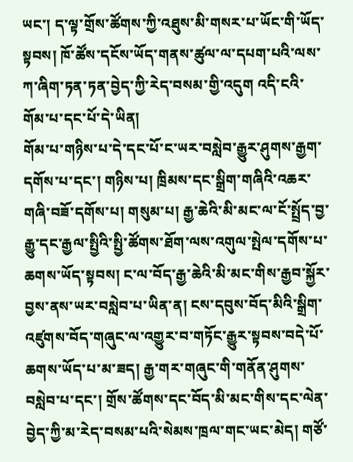ཡང་། ད་ལྟ་གྲོས་ཚོགས་ཀྱི་འཐུས་མི་གསར་པ་ཡོང་གི་ཡོད་སྟབས། ཁོ་ཚོས་དངོས་ཡོད་གནས་ཚུལ་ལ་དཔག་པའི་ལས་ཀ་ཞིག་ཏན་ཏན་བྱེད་ཀྱི་རེད་བསམ་གྱི་འདུག འདི་ངའི་གོམ་པ་དང་པོ་དེ་ཡིན།
གོམ་པ་གཉིས་པ་དེ་དང་པོ་ང་ཡར་བསླེབ་རྒྱུར་ཤུགས་རྒྱག་དགོས་པ་དང་། གཉིས་པ། ཁྲིམས་དང་སྒྲིག་གཞིའི་འཆར་གཞི་བཟོ་དགོས་པ། གསུམ་པ། རྒྱ་ཆེའི་མི་མང་ལ་ངོ་སྤྲོད་བྱ་རྒྱུ་དང་རྒྱལ་སྤྱིའི་སྤྱི་ཚོགས་ཐོག་ལས་འགུལ་སྤེལ་དགོས་པ་ཆགས་ཡོད་སྟབས། ང་ལ་བོད་རྒྱ་ཆེའི་མི་མང་གིས་རྒྱབ་སྐྱོར་བྱས་ནས་ཡར་བསླེབ་པ་ཡིན་ན། ངས་དབུས་བོད་མིའི་སྒྲིག་འཛུགས་བོད་གཞུང་ལ་འགྱུར་བ་གཏོང་རྒྱུར་སྟབས་བདེ་པོ་ཆགས་ཡོད་པ་མ་ཟད། རྒྱ་གར་གཞུང་གི་གནོན་ཤུགས་བསླེབ་པ་དང་། གྲོས་ཚོགས་དང་བོད་མི་མང་གིས་དང་ལེན་བྱེད་ཀྱི་མ་རེད་བསམ་པའི་སེམས་ཁྲལ་གང་ཡང་མེད། གཙོ་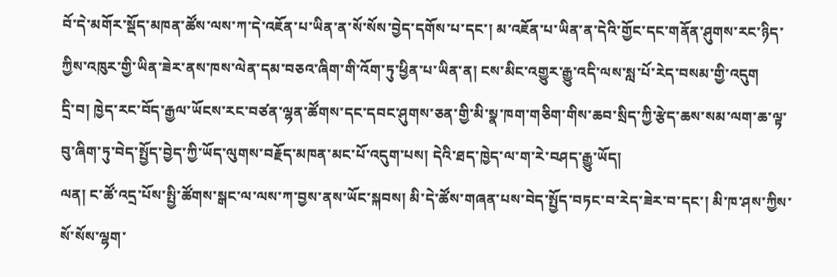བོ་དེ་མགོར་སྡོད་མཁན་ཚོས་ལས་ཀ་དེ་འཇོན་པ་ཡིན་ན་སོ་སོས་བྱེད་དགོས་པ་དང་། མ་འཇོན་པ་ཡིན་ན་དེའི་གྱོང་དང་གནོན་ཤུགས་རང་ཉིད་ཀྱིས་འཁུར་གྱི་ཡིན་ཟེར་ནས་ཁས་ལེན་དམ་བཅའ་ཞིག་གི་འོག་ཏུ་ཕྱིན་པ་ཡིན་ན། ངས་མིང་འགྱུར་རྒྱུ་འདི་ལས་སླ་པོ་རེད་བསམ་གྱི་འདུག
དྲི་བ། ཁྱེད་རང་བོད་རྒྱལ་ཡོངས་རང་བཙན་ལྷན་ཚོགས་དང་དབང་ཤུགས་ཅན་གྱི་མི་སྣ་ཁག་གཅིག་གིས་ཆབ་སྲིད་ཀྱི་རྩེད་ཆས་སམ་ལག་ཆ་ལྟ་བུ་ཞིག་ཏུ་བེད་སྤྱོད་བྱེད་ཀྱི་ཡོད་ལུགས་བརྗོད་མཁན་མང་པོ་འདུག་པས། དེའི་ཐད་ཁྱེད་ལ་ག་རེ་བཤད་རྒྱུ་ཡོད།
ལན། ང་ཚོ་འདྲ་པོས་སྤྱི་ཚོགས་སྒང་ལ་ལས་ཀ་བྱས་ནས་ཡོང་སྐབས། མི་དེ་ཚོས་གཞན་པས་བེད་སྤྱོད་བཏང་བ་རེད་ཟེར་བ་དང་། མི་ཁ་ཤས་ཀྱིས་སོ་སོས་ལྷག་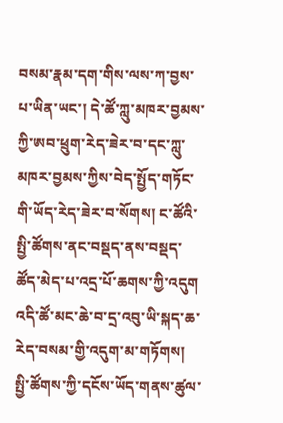བསམ་རྣམ་དག་གིས་ལས་ཀ་བྱས་པ་ཡིན་ཡང་། དེ་ཚོ་ཀླུ་མཁར་བྱམས་ཀྱི་ཨབ་ཕྲུག་རེད་ཟེར་བ་དང་ཀླུ་མཁར་བྱམས་ཀྱིས་བེད་སྤྱོད་གཏོང་གི་ཡོད་རེད་ཟེར་བ་སོགས། ང་ཚོའི་སྤྱི་ཚོགས་ནང་བསྡད་ནས་བསྡད་ཚོད་མེད་པ་འདྲ་པོ་ཆགས་ཀྱི་འདུག འདི་ཚོ་མང་ཆེ་བ་དྲ་འབུ་ཡི་སྐད་ཆ་རེད་བསམ་གྱི་འདུག་མ་གཏོགས། སྤྱི་ཚོགས་ཀྱི་དངོས་ཡོད་གནས་ཚུལ་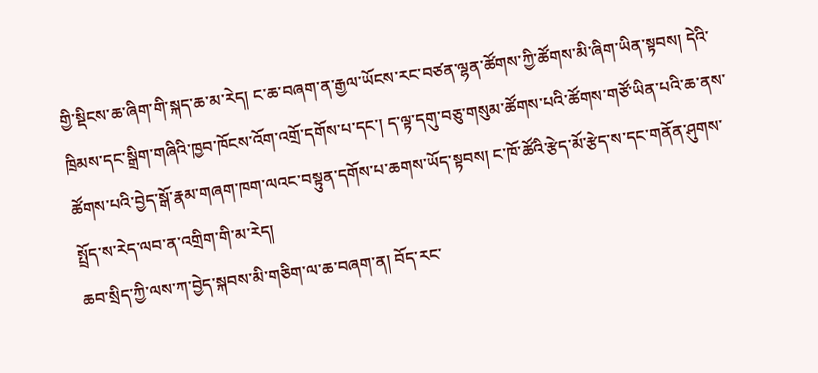གྱི་སྡིངས་ཆ་ཞིག་གི་སྐད་ཆ་མ་རེད། ང་ཆ་བཞག་ན་རྒྱལ་ཡོངས་རང་བཙན་ལྷན་ཚོགས་ཀྱི་ཚོགས་མི་ཞིག་ཡིན་སྟབས། དེའི་ཁྲིམས་དང་སྒྲིག་གཞིའི་ཁྱབ་ཁོངས་འོག་འགྲོ་དགོས་པ་དང་། ད་ལྟ་དགུ་བཅུ་གསུམ་ཚོགས་པའི་ཚོགས་གཙོ་ཡིན་པའི་ཆ་ནས་ཚོགས་པའི་བྱེད་སྒོ་རྣམ་གཞག་ཁག་ལའང་བསྟུན་དགོས་པ་ཆགས་ཡོད་སྟབས། ང་ཁོ་ཚོའི་རྩེད་མོ་རྩེད་ས་དང་གནོན་ཤུགས་སྤྲོད་ས་རེད་ལབ་ན་འགྲིག་གི་མ་རེད།
ཆབ་སྲིད་ཀྱི་ལས་ཀ་བྱེད་སྐབས་མི་གཅིག་ལ་ཆ་བཞག་ན། བོད་རང་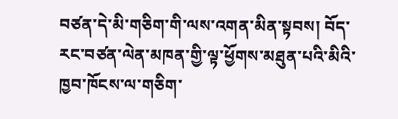བཙན་དེ་མི་གཅིག་གི་ལས་འགན་མིན་སྟབས། བོད་རང་བཙན་ལེན་མཁན་གྱི་ལྟ་ཕྱོགས་མཐུན་པའི་མིའི་ཁྱབ་ཁོངས་ལ་གཅིག་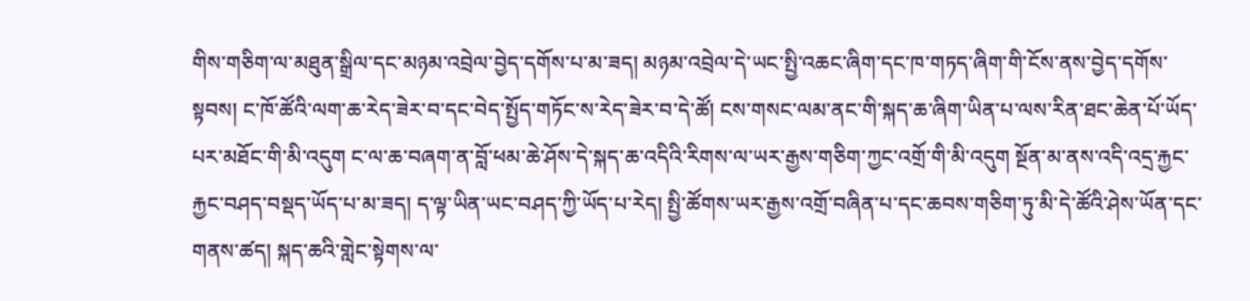གིས་གཅིག་ལ་མཐུན་སྒྲིལ་དང་མཉམ་འབྲེལ་བྱེད་དགོས་པ་མ་ཟད། མཉམ་འབྲེལ་དེ་ཡང་སྤྱི་འཆང་ཞིག་དང་ཁ་གཏད་ཞིག་གི་ངོས་ནས་བྱེད་དགོས་སྟབས། ང་ཁོ་ཚོའི་ལག་ཆ་རེད་ཟེར་བ་དང་བེད་སྤྱོད་གཏོང་ས་རེད་ཟེར་བ་དེ་ཚོ། ངས་གསང་ལམ་ནང་གི་སྐད་ཆ་ཞིག་ཡིན་པ་ལས་རིན་ཐང་ཆེན་པོ་ཡོད་པར་མཐོང་གི་མི་འདུག ང་ལ་ཆ་བཞག་ན་བློ་ཕམ་ཆེ་ཤོས་དེ་སྐད་ཆ་འདིའི་རིགས་ལ་ཡར་རྒྱས་གཅིག་ཀྱང་འགྲོ་གི་མི་འདུག སྔོན་མ་ནས་འདི་འདྲ་རྐྱང་རྐྱང་བཤད་བསྡད་ཡོད་པ་མ་ཟད། ད་ལྟ་ཡིན་ཡང་བཤད་ཀྱི་ཡོད་པ་རེད། སྤྱི་ཚོགས་ཡར་རྒྱས་འགྲོ་བཞིན་པ་དང་ཆབས་གཅིག་ཏུ་མི་དེ་ཚོའི་ཤེས་ཡོན་དང་གནས་ཚད། སྐད་ཆའི་གླེང་སྟེགས་ལ་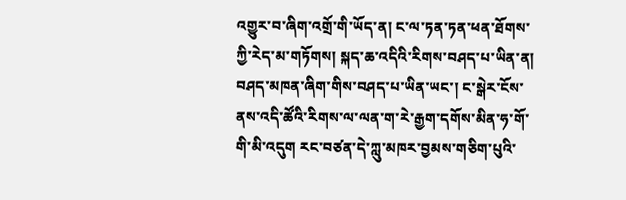འགྱུར་བ་ཞིག་འགྲོ་གི་ཡོད་ན། ང་ལ་ཏན་ཏན་ཕན་ཐོགས་ཀྱི་རེད་མ་གཏོགས། སྐད་ཆ་འདིའི་རིགས་བཤད་པ་ཡིན་ན། བཤད་མཁན་ཞིག་གིས་བཤད་པ་ཡིན་ཡང་། ང་སྒེར་ངོས་ནས་འདི་ཚོའི་རིགས་ལ་ལན་ག་རེ་རྒྱག་དགོས་མིན་ཧ་གོ་གི་མི་འདུག རང་བཙན་དེ་ཀླུ་མཁར་བྱམས་གཅིག་པུའི་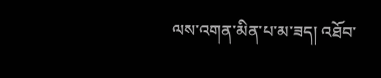ལས་འགན་མིན་པ་མ་ཟད། འཐོབ་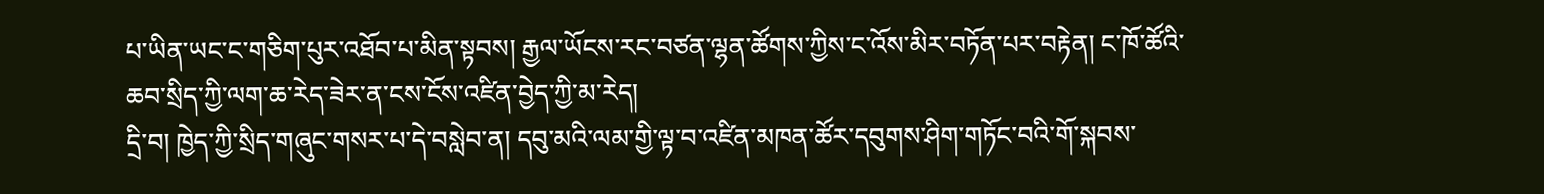པ་ཡིན་ཡང་ང་གཅིག་པུར་འཐོབ་པ་མིན་སྟབས། རྒྱལ་ཡོངས་རང་བཙན་ལྷན་ཚོགས་ཀྱིས་ང་འོས་མིར་བཏོན་པར་བརྟེན། ང་ཁོ་ཚོའི་ཆབ་སྲིད་ཀྱི་ལག་ཆ་རེད་ཟེར་ན་ངས་ངོས་འཛིན་བྱེད་ཀྱི་མ་རེད།
དྲི་བ། ཁྱེད་ཀྱི་སྲིད་གཞུང་གསར་པ་དེ་བསླེབ་ན། དབུ་མའི་ལམ་གྱི་ལྟ་བ་འཛིན་མཁན་ཚོར་དབུགས་ཤིག་གཏོང་བའི་གོ་སྐབས་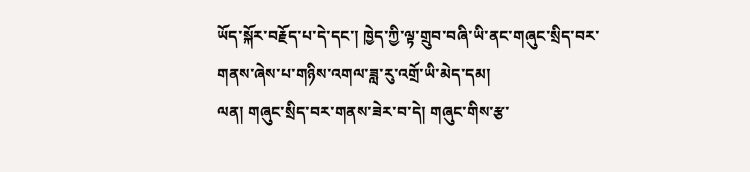ཡོད་སྐོར་བརྗོད་པ་དེ་དང་། ཁྱེད་ཀྱི་ལྟ་གྲུབ་བཞི་ཡི་ནང་གཞུང་སྲིད་བར་གནས་ཞེས་པ་གཉིས་འགལ་ཟླ་རུ་འགྲོ་ཡི་མེད་དམ།
ལན། གཞུང་སྲིད་བར་གནས་ཟེར་བ་དེ། གཞུང་གིས་རྩ་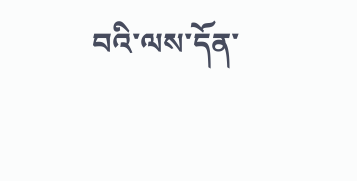བའི་ལས་དོན་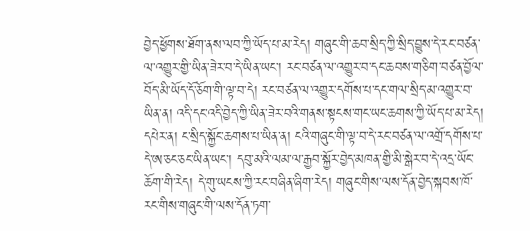བྱེད་ཕྱོགས་ཐོག་ནས་ལབ་ཀྱི་ཡོད་པ་མ་རེད། གཞུང་གི་ཆབ་སྲིད་ཀྱི་སྲིད་བྱུས་དེ་རང་བཙན་ལ་འགྱུར་གྱི་ཡིན་ཟེར་བ་དེ་ཡིན་ཡང་། རང་བཙན་ལ་འགྱུར་བ་དང་ཆབས་གཅིག་བཙན་བྱོལ་བོད་མི་ཡོད་དོ་ཅོག་གི་ལྟ་བ་དེ། རང་བཙན་ལ་འགྱུར་དགོས་པ་དང་གལ་སྲིད་མ་འགྱུར་བ་ཡིན་ན། འདི་དང་འདི་བྱེད་ཀྱི་ཡིན་ཟེར་བའི་གནས་སྟངས་གང་ཡང་ཆགས་ཀྱི་ཡོད་པ་མ་རེད། དཔེར་ན། ང་སྲིད་སྐྱོང་ཆགས་པ་ཡིན་ན། ངའི་གཞུང་གི་ལྟ་བ་དེ་རང་བཙན་ལ་འགྲོ་དགོས་པ་དེ་ཨ་ཅང་ཅང་ཡིན་ཡང་། དབུ་མའི་ལམ་ལ་རྒྱབ་སྐྱོར་བྱེད་མཁན་གྱི་མི་སྒེར་བ་དེ་འདྲ་ཡོང་ཆོག་གི་རེད། དེ་གུ་ཡངས་ཀྱི་རང་བཞིན་ཞིག་རེད། གཞུང་གིས་ལས་དོན་བྱེད་སྐབས་ཁོ་རང་གིས་གཞུང་གི་ལས་དོན་ཏག་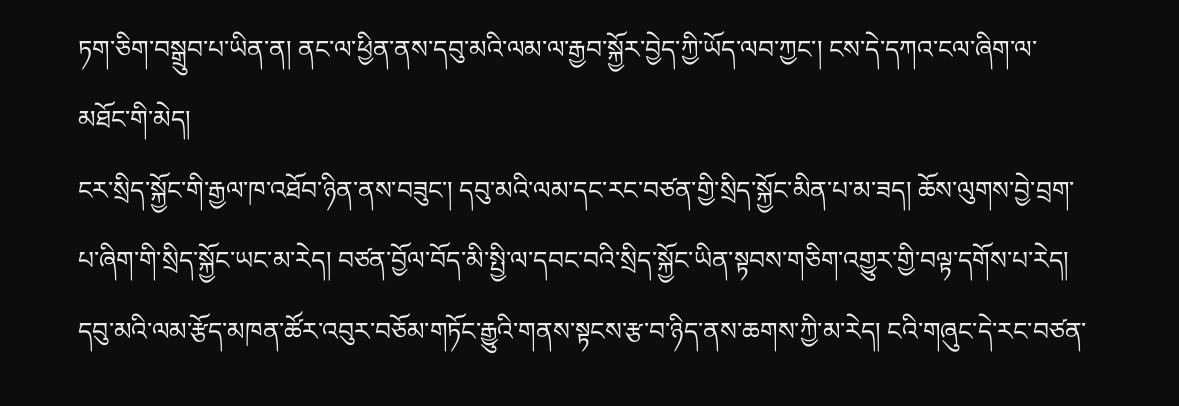ཏག་ཅིག་བསྒྲུབ་པ་ཡིན་ན། ནང་ལ་ཕྱིན་ནས་དབུ་མའི་ལམ་ལ་རྒྱབ་སྐྱོར་བྱེད་ཀྱི་ཡོད་ལབ་ཀྱང་། ངས་དེ་དཀའ་ངལ་ཞིག་ལ་མཐོང་གི་མེད།
ངར་སྲིད་སྐྱོང་གི་རྒྱལ་ཁ་འཐོབ་ཉིན་ནས་བཟུང་། དབུ་མའི་ལམ་དང་རང་བཙན་གྱི་སྲིད་སྐྱོང་མིན་པ་མ་ཟད། ཆོས་ལུགས་བྱེ་བྲག་པ་ཞིག་གི་སྲིད་སྐྱོང་ཡང་མ་རེད། བཙན་བྱོལ་བོད་མི་སྤྱི་ལ་དབང་བའི་སྲིད་སྐྱོང་ཡིན་སྟབས་གཅིག་འགྱུར་གྱི་བལྟ་དགོས་པ་རེད། དབུ་མའི་ལམ་རྩོད་མཁན་ཚོར་འབུར་བཅོམ་གཏོང་རྒྱུའི་གནས་སྟངས་རྩ་བ་ཉིད་ནས་ཆགས་ཀྱི་མ་རེད། ངའི་གཞུང་དེ་རང་བཙན་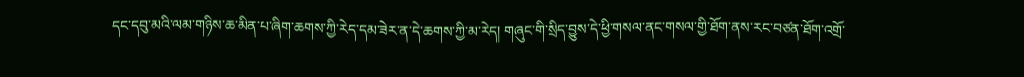དང་དབུ་མའི་ལམ་གཉིས་ཆ་མིན་པ་ཞིག་ཆགས་ཀྱི་རེད་དམ་ཟེར་ན་དེ་ཆགས་ཀྱི་མ་རེད། གཞུང་གི་སྲིད་བྱུས་དེ་ཕྱི་གསལ་ནང་གསལ་གྱི་ཐོག་ནས་རང་བཙན་ཐོག་འགྲོ་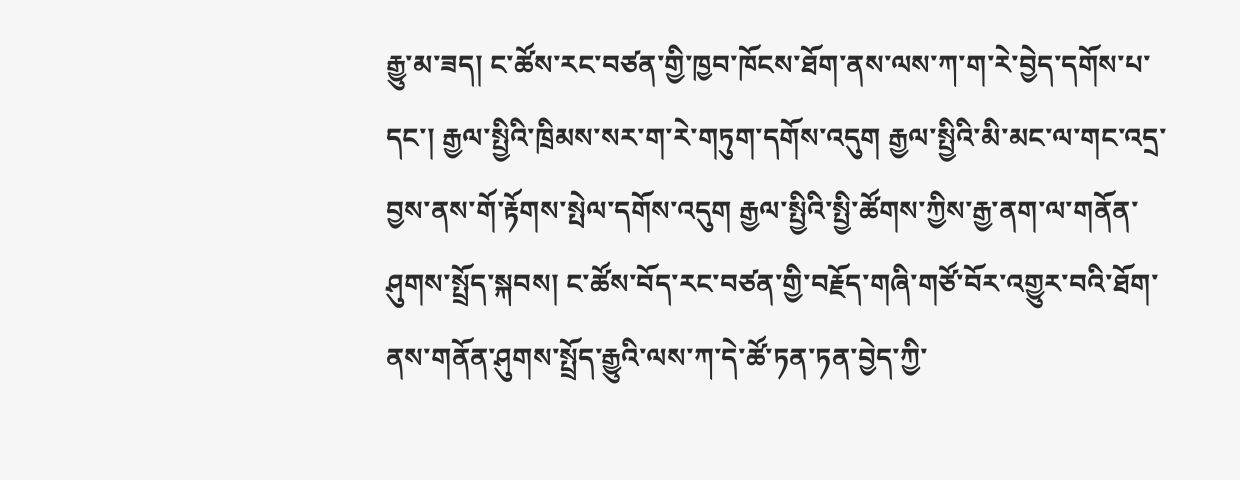རྒྱུ་མ་ཟད། ང་ཚོས་རང་བཙན་གྱི་ཁྱབ་ཁོངས་ཐོག་ནས་ལས་ཀ་ག་རེ་བྱེད་དགོས་པ་དང་། རྒྱལ་སྤྱིའི་ཁྲིམས་སར་ག་རེ་གཏུག་དགོས་འདུག རྒྱལ་སྤྱིའི་མི་མང་ལ་གང་འདྲ་བྱས་ནས་གོ་རྟོགས་སྤེལ་དགོས་འདུག རྒྱལ་སྤྱིའི་སྤྱི་ཚོགས་ཀྱིས་རྒྱ་ནག་ལ་གནོན་ཤུགས་སྤྲོད་སྐབས། ང་ཚོས་བོད་རང་བཙན་གྱི་བརྗོད་གཞི་གཙོ་བོར་འགྱུར་བའི་ཐོག་ནས་གནོན་ཤུགས་སྤྲོད་རྒྱུའི་ལས་ཀ་དེ་ཚོ་ཏན་ཏན་བྱེད་ཀྱི་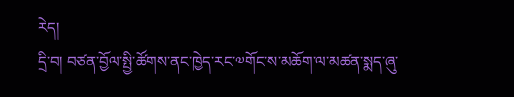རེད།
དྲི་བ། བཙན་བྱོལ་སྤྱི་ཚོགས་ནང་ཁྱེད་རང་༧གོང་ས་མཆོག་ལ་མཚན་སྨད་ཞུ་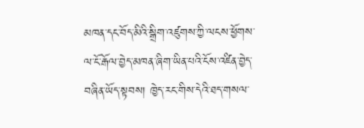མཁན་དང་བོད་མིའི་སྒྲིག་འཛུགས་ཀྱི་ལངས་ཕྱོགས་ལ་ངོ་རྒོལ་བྱེད་མཁན་ཞིག་ཡིན་པའི་ངོས་འཛིན་བྱེད་བཞིན་ཡོད་སྟབས། ཁྱེད་རང་གིས་དེའི་ཐད་གསལ་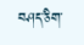བཤད་ཅིག་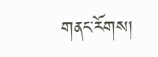གནང་རོགས།